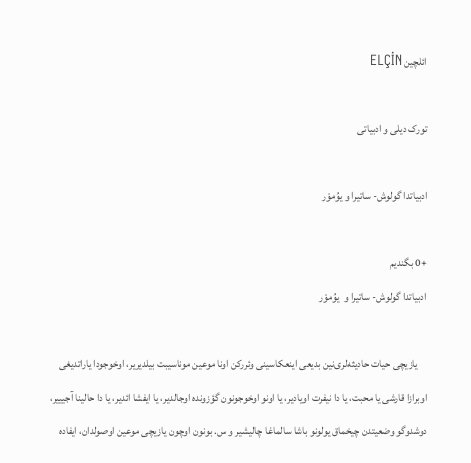ائلچین ELÇİN

تورک دیلی و ادبیاتی

ادبیاتدا گولوش- ساتیرا و یوُموْر

+0 بگندیم
ادبیاتدا گولوش- ساتیرا و  یوُموْر

    یازیچی حیات حادیثه‌لری‌نین بدیعی اینعکاسینی وئررکن اونا موعین موناسیبت بیلدیریر، اوخوجودا یاراتدیغی اوبرازا قارشی یا محبت، یا دا نیفرت اویادیر، یا اونو اوخوجونون گؤزونده اوجالدیر، یا ایفشا ائدیر، یا دا حالینا آجیییر، دوشدوگو وضعیتدن چیخماق یولونو باشا سالماغا چالیشیر و س. بونون اوچون یازیچی موعین اوصولدان، ایفاده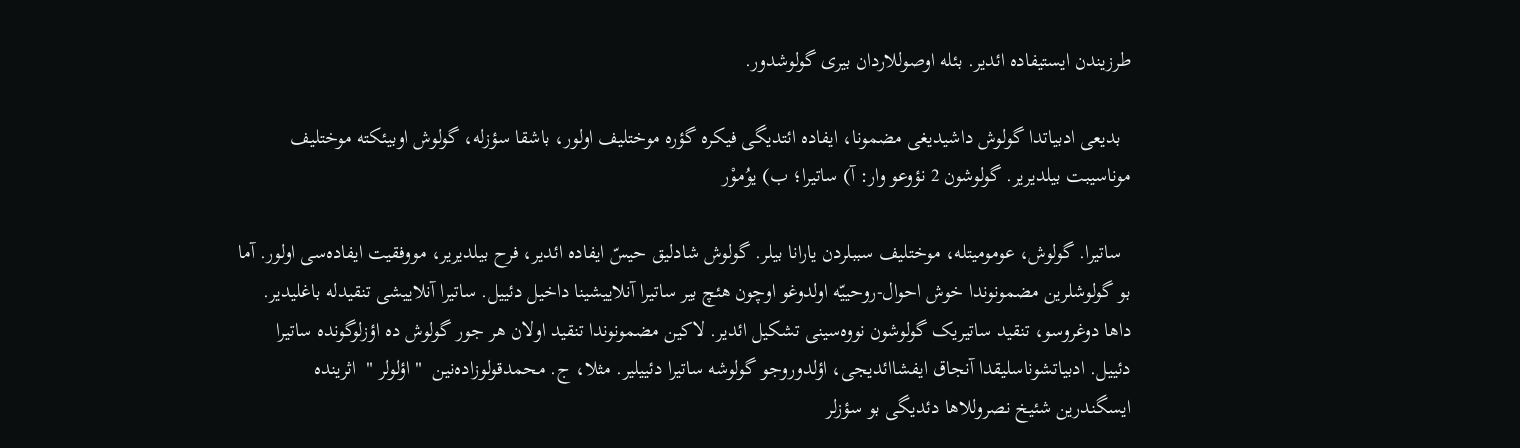طرزیندن ایستیفاده ائدیر. بئله اوصوللاردان بیری گولوشدور.

  بدیعی ادبیاتدا گولوش داشیدیغی مضمونا، ایفاده ائتدیگی فیکره گؤره موختلیف اولور، باشقا سؤزله، گولوش اوبیئکته موختلیف موناسیبت بیلدیریر. گولوشون 2 نؤوعو وار: آ) ساتیرا؛ ب) یوُموْر

  ساتیرا. گولوش، عومومیتله، موختلیف سببلردن یارانا بیلر. گولوش شادلیق حیسّ ایفاده ائدیر، فرح بیلدیریر، مووفقیت ایفاده‌سی اولور. آما بو گولوشلرین مضمونوندا خوش احوال-روحییّه اولدوغو اوچون هئچ بیر ساتیرا آنلاییشینا داخیل دئییل. ساتیرا آنلاییشی تنقیدله باغلیدیر. داها دوغروسو، تنقید ساتیریک گولوشون نووه‌سینی تشکیل ائدیر. لاکین مضمونوندا تنقید اولان هر جور گولوش ده اؤزلوگونده ساتیرا دئییل. ادبیاتشوناسلیقدا آنجاق ایفشاائدیجی، اؤلدوروجو گولوشه ساتیرا دئییلیر. مثلا، ج. محمدقولوزاده‌نین  " اؤلولر "  اثرینده ایسگندرین شئیخ نصروللاها دئدیگی بو سؤزلر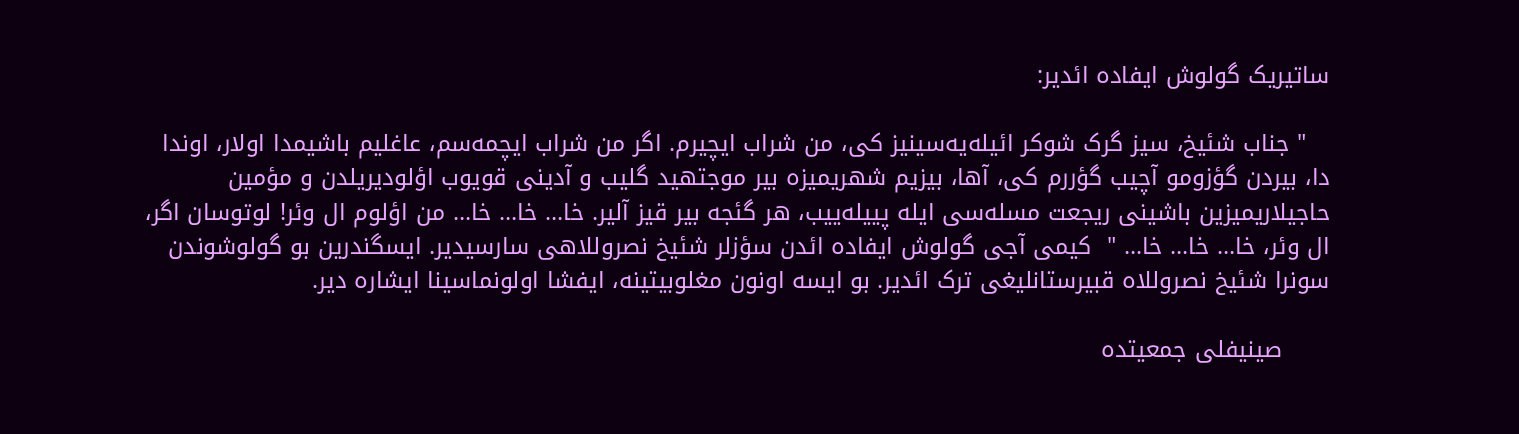ساتیریک گولوش ایفاده ائدیر:

   " جناب شئیخ، سیز گرک شوکر ائیله‌یه‌سینیز کی، من شراب ایچیرم. اگر من شراب ایچمه‌سم، عاغلیم باشیمدا اولار، اوندا دا، بیردن گؤزومو آچیب گؤررم کی، آها، بیزیم شهریمیزه بیر موجتهید گلیب و آدینی قویوب اؤلودیریلدن و مؤمین حاجیلاریمیزین باشینی ریجعت مسله‌سی ایله پییله‌ییب، هر گئجه بیر قیز آلیر. خا… خا… خا… من اؤلوم ال وئر! لوتوسان اگر، ال وئر، خا… خا… خا... "  کیمی آجی گولوش ایفاده ائدن سؤزلر شئیخ نصروللاهی سارسیدیر. ایسگندرین بو گولوشوندن سونرا شئیخ نصروللاه قبیرستانلیغی ترک ائدیر. بو ایسه اونون مغلوبیتینه، ایفشا اولونماسینا ایشاره دیر.

      صینیفلی جمعیتده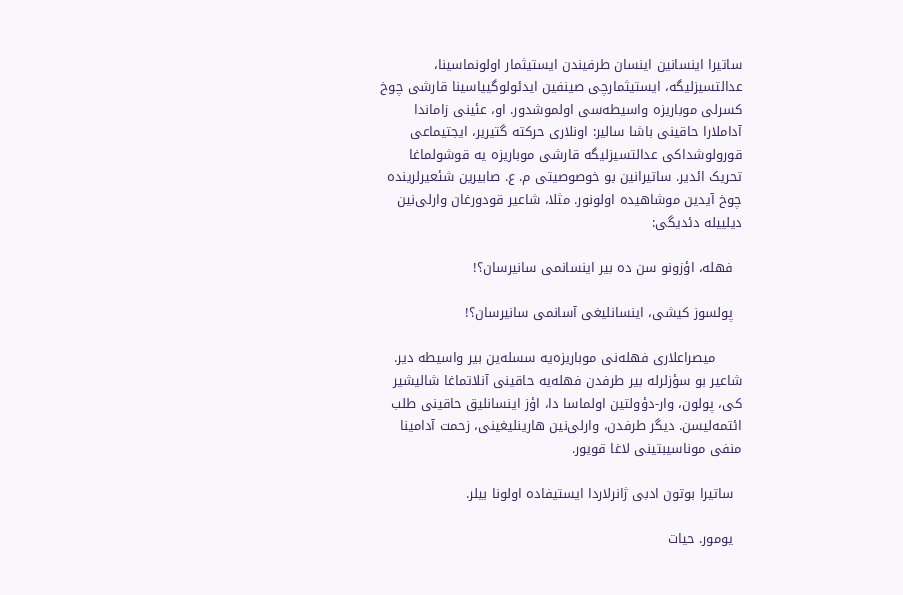ساتیرا اینسانین اینسان طرفیندن ایستیثمار اولونماسینا، عدالتسیزلیگه، ایستیثمارچی صینفین ایدئولوگییاسینا قارشی چوخ کسرلی موباریزه واسیطه‌سی اولموشدور. او، عئینی زاماندا آداملارا حاقینی باشا سالیر: اونلاری حرکته گتیریر، ایجتیماعی قورولوشداکی عدالتسیزلیگه قارشی موباریزه یه قوشولماغا تحریک ائدیر. ساتیرانین بو خوصوصیتی م. ع. صابیرین شئعیرلرینده چوخ آیدین موشاهیده اولونور. مثلا، شاعیر قودورغان وارلی‌نین دیلییله دئدیگی:

  فهله، اؤزونو سن ده بیر اینسانمی سانیرسان؟!

  پولسوز کیشی، اینسانلیغی آسانمی سانیرسان؟!

      میصراعلاری فهله‌نی موباریزه‌یه سسله‌ین بیر واسیطه دیر. شاعیر بو سؤزلرله بیر طرفدن فهله‌یه حاقینی آنلاتماغا شالیشیر کی، پولون، وار-دؤولتین اولماسا دا، اؤز اینسانلیق حاقینی طلب ائتمه‌لیسن. دیگر طرفدن، وارلی‌نین هارینلیغینی، زحمت آدامینا منفی موناسیبتینی لاغا قویور.

  ساتیرا بوتون ادبی ژانرلاردا ایستیفاده اولونا بیلر.

  یومور. حیات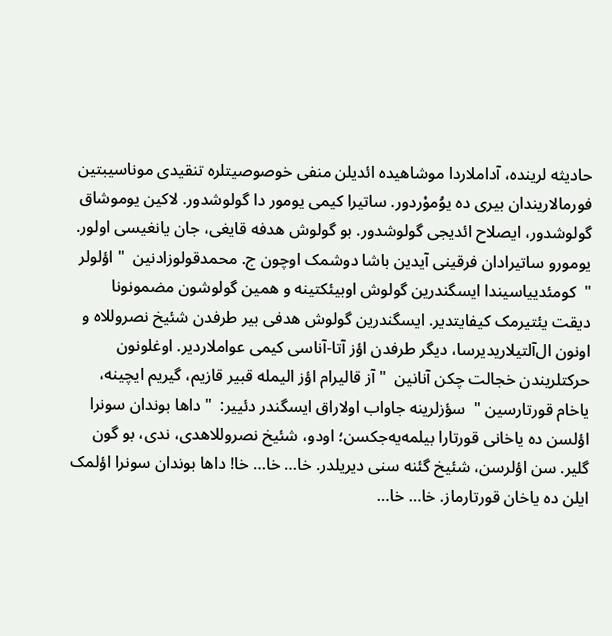حادیثه لرینده، آداملاردا موشاهیده ائدیلن منفی خوصوصیتلره تنقیدی موناسیبتین فورمالاریندان بیری ده یوُموْردور. ساتیرا کیمی یومور دا گولوشدور. لاکین یوموشاق گولوشدور، ایصلاح ائدیجی گولوشدور. بو گولوش هدفه قایغی، جان یانغیسی اولور. یومورو ساتیرادان فرقینی آیدین باشا دوشمک اوچون ج. محمدقولوزادنین  " اؤلولر "  کومئدییاسیندا ایسگندرین گولوش اوبیئکتینه و همین گولوشون مضمونونا دیقت یئتیرمک کیفایتدیر. ایسگندرین گولوش هدفی بیر طرفدن شئیخ نصروللاه و اونون ال‌آلتیلاریدیرسا، دیگر طرفدن اؤز آتا-آناسی کیمی عواملاردیر. اوغلونون حرکتلریندن خجالت چکن آنانین  " آز قالیرام اؤز الیمله قبیر قازیم، گیریم ایچینه، یاخام قورتارسین "  سؤزلرینه جاواب اولاراق ایسگندر دئییر:  " داها بوندان سونرا اؤلسن ده یاخانی قورتارا بیلمه‌یه‌جکسن؛ اودو، شئیخ نصروللاهدی، ندی، بو گون گلیر. سن اؤلرسن، شئیخ گئنه سنی دیریلدر. خا… خا… خا! داها بوندان سونرا اؤلمک ایلن ده یاخان قورتارماز. خا… خا…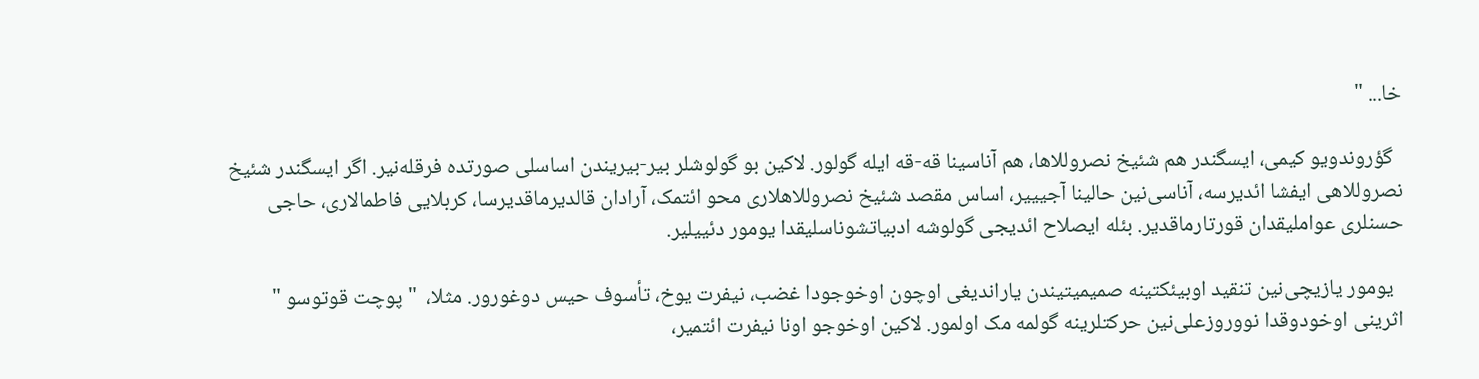خا... "

  گؤروندویو کیمی، ایسگندر هم شئیخ نصروللاها، هم آناسینا قه-قه ایله گولور. لاکین بو گولوشلر بیر-بیریندن اساسلی صورتده فرقله‌نیر. اگر ایسگندر شئیخ نصروللاهی ایفشا ائدیرسه، آناسی‌نین حالینا آجیییر، اساس مقصد شئیخ نصروللاهلاری محو ائتمک، آرادان قالدیرماقدیرسا، کربلایی فاطمالاری، حاجی حسنلری عواملیقدان قورتارماقدیر. بئله ایصلاح ائدیجی گولوشه ادبیاتشوناسلیقدا یومور دئییلیر.

  یومور یازیچی‌نین تنقید اوبیئکتینه صمیمیتیندن یاراندیغی اوچون اوخوجودا غضب، نیفرت یوخ، تأسوف حیس دوغورور. مثلا،  " پوچت قوتوسو "  اثرینی اوخودوقدا نووروزعلی‌نین حرکتلرینه گولمه مک اولمور. لاکین اوخوجو اونا نیفرت ائتمیر،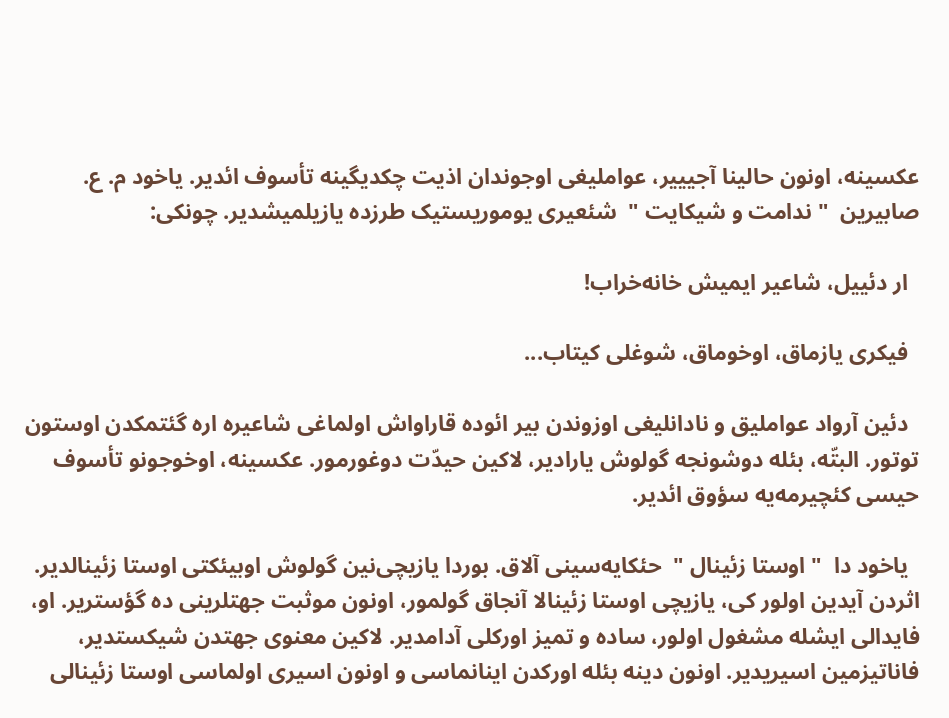عکسینه، اونون حالینا آجیییر، عواملیغی اوجوندان اذیت چکدیگینه تأسوف ائدیر. یاخود م. ع. صابیرین  " ندامت و شیکایت "  شئعیری یوموریستیک طرزده یازیلمیشدیر. چونکی:

  ار دئییل، شاعیر ایمیش خانه‌خراب!

  فیکری یازماق، اوخوماق، شوغلی کیتاب...

  دئین آرواد عواملیق و نادانلیغی اوزوندن بیر ائوده قاراواش اولماغی شاعیره اره گئتمکدن اوستون توتور. البتّه، بئله دوشونجه گولوش یارادیر، لاکین حیدّت دوغورمور. عکسینه، اوخوجونو تأسوف حیسی کئچیرمه‌یه سؤوق ائدیر.

  یاخود دا  " اوستا زئینال "  حئکایه‌سینی آلاق. بوردا یازیچی‌نین گولوش اوبیئکتی اوستا زئینالدیر. اثردن آیدین اولور کی، یازیچی اوستا زئینالا آنجاق گولمور، اونون موثبت جهتلرینی ده گؤستریر. او، فایدالی ایشله مشغول اولور، ساده و تمیز اورکلی آدامدیر. لاکین معنوی جهتدن شیکستدیر، فاناتیزمین اسیریدیر. اونون دینه بئله اورکدن اینانماسی و اونون اسیری اولماسی اوستا زئینالی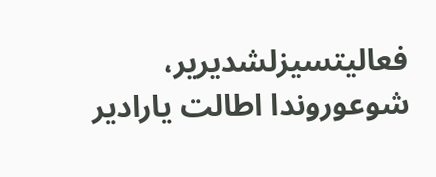فعالیتسیزلشدیریر، شوعوروندا اطالت یارادیر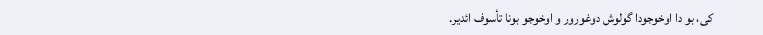کی، بو دا اوخوجودا گولوش دوغورور و اوخوجو بونا تأسوف ائدیر.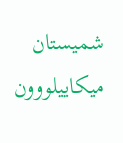شمیستان میکاییلووون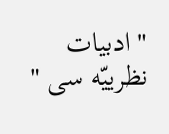" ادبیات نظرییّه سی "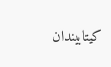کیتابیندان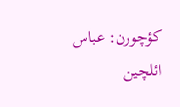کؤچورن: عباس ائلچین